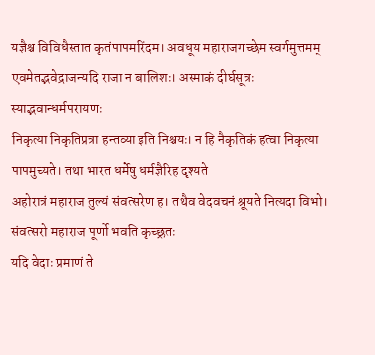यज्ञैश्च विविधैस्तात कृतंपापमरिंदम। अवधूय महाराजगच्छेम स्वर्गमुत्तमम्
एवमेतद्भवेद्राजन्यदि राजा न बालिशः। अस्माकं दीर्घसूत्रः स्याद्भवान्धर्मपरायणः
निकृत्या निकृतिप्रत्रा हन्तव्या इति निश्चयः। न हि नैकृतिकं हत्वा निकृत्या पापमुच्यते। तथा भारत धर्मेषु धर्मज्ञैरिह दृश्यते
अहोरात्रं महाराज तुल्यं संवत्सरेण ह। तथैव वेदवचनं श्रूयते नित्यदा विभो। संवत्सरो महाराज पूर्णो भवति कृच्छ्रतः
यदि वेदाः प्रमाणं ते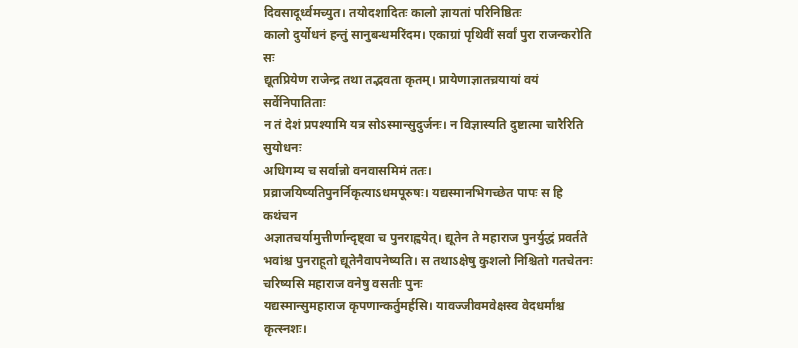दिवसादूर्ध्वमच्युत। तयोदशादितः कालो ज्ञायतां परिनिष्ठितः
कालो दुर्योधनं हन्तुं सानुबन्धमरिंदम। एकाग्रां पृथिवीं सर्वां पुरा राजन्करोति सः
द्यूतप्रियेण राजेन्द्र तथा तद्भवता कृतम्। प्रायेणाज्ञातच्रयायां वयं सर्वेनिपातिताः
न तं देशं प्रपश्यामि यत्र सोऽस्मान्सुदुर्जनः। न विज्ञास्यति दुष्टात्मा चारैरिति सुयोधनः
अधिगम्य च सर्वान्नो वनवासमिमं ततः। प्रव्राजयिष्यतिपुनर्निकृत्याऽधमपूरुषः। यद्यस्मानभिगच्छेत पापः स हि कथंचन
अज्ञातचर्यामुत्तीर्णान्दृष्ट्वा च पुनराह्वयेत्। द्यूतेन ते महाराज पुनर्युद्धं प्रवर्तते
भवांश्च पुनराहूतो द्यूतेनैवापनेष्यति। स तथाऽक्षेषु कुशलो निश्चितो गतचेतनः
चरिष्यसि महाराज वनेषु वसतीः पुनः
यद्यस्मान्सुमहाराज कृपणान्कर्तुमर्हसि। यावज्जीवमवेक्षस्व वेदधर्मांश्च कृत्स्नशः।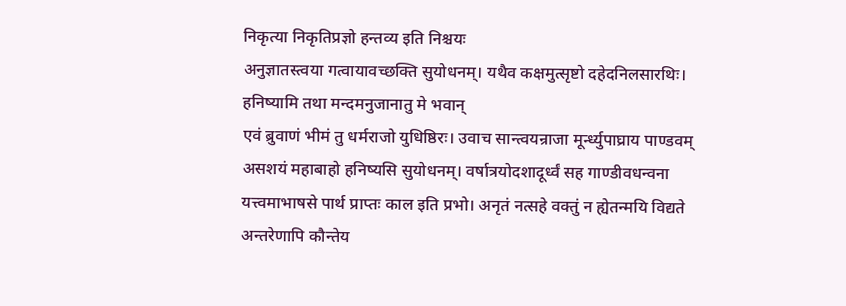निकृत्या निकृतिप्रज्ञो हन्तव्य इति निश्चयः
अनुज्ञातस्त्वया गत्वायावच्छक्ति सुयोधनम्। यथैव कक्षमुत्सृष्टो दहेदनिलसारथिः। हनिष्यामि तथा मन्दमनुजानातु मे भवान्
एवं ब्रुवाणं भीमं तु धर्मराजो युधिष्ठिरः। उवाच सान्त्वयन्राजा मूर्न्ध्युपाघ्राय पाण्डवम्
असशयं महाबाहो हनिष्यसि सुयोधनम्। वर्षात्रयोदशादूर्ध्वं सह गाण्डीवधन्वना
यत्त्वमाभाषसे पार्थ प्राप्तः काल इति प्रभो। अनृतं नत्सहे वक्तुं न ह्येतन्मयि विद्यते
अन्तरेणापि कौन्तेय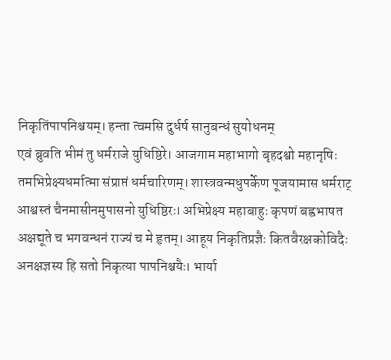निकृतिंपापनिश्चयम्। हन्ता त्वमसि दुर्धर्ष सानुबन्धं सुयोधनम्
एवं ब्रुवति भीमं तु धर्मराजे युधिष्ठिरे। आजगाम महाभागो बृहदश्वो महानृषिः
तमभिप्रेक्ष्यधर्मात्मा संप्राप्तं धर्मचारिणम्। शास्त्रवन्मधुपर्केण पूजयामास धर्मराट्
आश्वस्तं चैनमासीनमुपासनो युधिष्ठिरः। अभिप्रेक्ष्य महाबाहुः कृपणं बह्वभाषत
अक्षद्यूते च भगवन्धनं राज्यं च मे हृतम्। आहूय निकृतिप्रज्ञैः कितवैरक्षकोविदैः
अनक्षज्ञस्य हि सतो निकृत्या पापनिश्चयैः। भार्या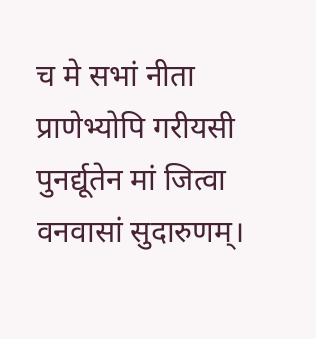च मे सभां नीता प्राणेभ्योपि गरीयसी
पुनर्द्यूतेन मां जित्वा वनवासां सुदारुणम्।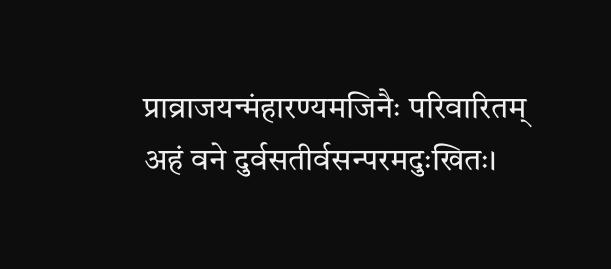प्राव्राजयन्मंहारण्यमजिनैः परिवारितम्
अहं वने दुर्वसतीर्वसन्परमदुःखितः।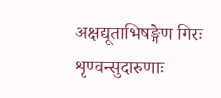अक्षद्यूताभिषङ्गेण गिरः शृण्वन्सुदारुणाः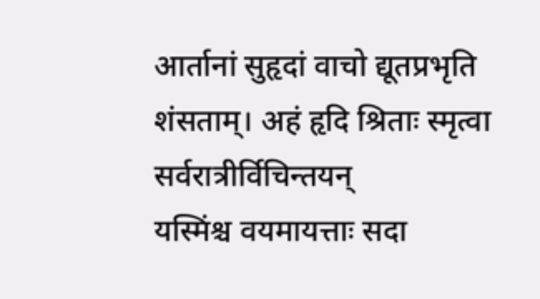आर्तानां सुहृदां वाचो द्यूतप्रभृति शंसताम्। अहं हृदि श्रिताः स्मृत्वा सर्वरात्रीर्विचिन्तयन्
यस्मिंश्च वयमायत्ताः सदा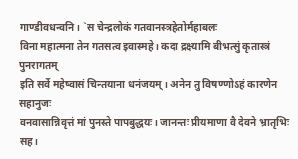गाण्डीवधन्वनि। `स चेन्द्रलोकं गतवानस्त्रहेतोर्महाबलः
विना महात्मना तेन गतसत्व इवास्महे। कदा द्रक्ष्यामि बीभत्सुं कृतास्त्रं पुनरागतम्
इति सर्वे महेष्वासं चिन्तयाना धनंजयम्। अनेन तु विषण्णोऽहं कारणेन सहानुजः
वनवासान्निवृत्तं मां पुनस्ते पापबुद्धयः। जानन्तः प्रीयमाणा वै देवने भ्रातृभिः सह।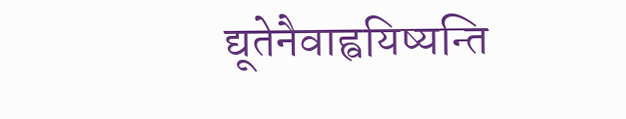द्यूतेनैवाह्वयिष्यन्ति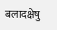बलादक्षेषु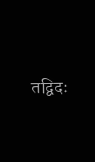तद्विदः